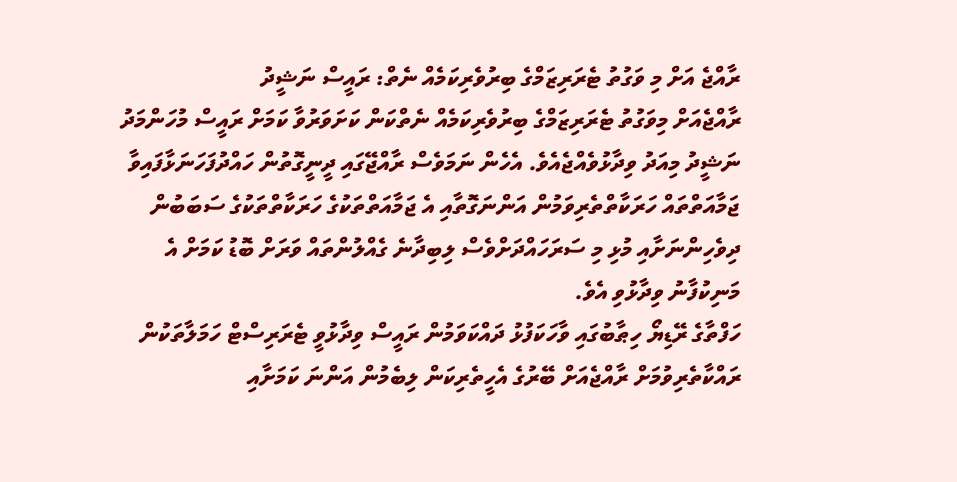ރާއްޖެ އަށް މި ވަގުތު ޓެރަރިޒަމްގެ ބިރުވެރިކަމެއް ނެތް: ރައީސް ނަޝީދު
ރާއްޖެއަށް މިވަގުތު ޓެރަރިޒަމްގެ ބިރުވެރިކަމެއް ނެތްކަން ކަށަވަރުވާ ކަމަށް ރައީސް މުހަންމަދު ނަޝީދު މިއަދު ވިދާޅުވެއްޖެއެވެ. އެހެން ނަމަވެސް ރާއްޖޭގައި ދީނީގޮތުން ހައްދުފަހަނަޅާފައިވާ ޖަމާއަތްތައް ހަރަކާތްތެރިވަމުން އަންނަގޮތާއި އެ ޖަމާއަތްތަކުގެ ހަރަކާތްތަކުގެ ސަބަބުން ދިވެހިންނަށާއި މުޅި މި ސަރަހައްދަށްވެސް ލިބިދާނެ ގެއްލުންތައް ވަރަށް ބޮޑު ކަމަށް އެ މަނިކުފާނު ވިދާޅުވި އެވެ.
ހަފްތާގެ ރޭޑިޔޯ ހިޠާބުގައި ވާހަކަފުޅު ދައްކަވަމުން ރައީސް ވިދާޅުވީ ޓެރަރިސްޓް ހަމަލާތަކުން ރައްކާތެރިވުމަށް ރާއްޖެއަށް ބޭރުގެ އެހީތެރިކަން ލިބެމުން އަންނަ ކަމަށާއި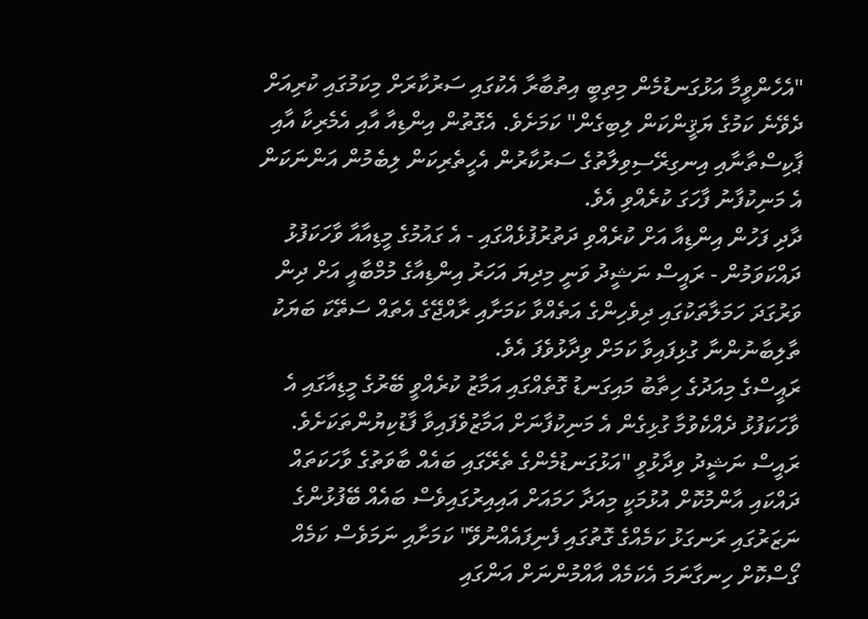"އެހެންވީމާ އަޅުގަނޑުމެން މިތިބީ އިތުބާރާ އެކުގައި ސަރުކާރަށް މިކަމުގައި ކުރިއަށް ދެވޭނެ ކަމުގެ ޔަޤީންކަން ލިބިގެން" ކަމަށެވެ. އެގޮތުން އިންޑިއާ އާއި އެމެރިކާ އާއި ޕާކިސްތާނާއި އިނގިރޭސިވިލާތުގެ ސަރުކާރުން އެހީތެރިކަން ލިބެމުން އަންނަކަން އެ މަނިކުފާނު ފާހަގަ ކުރެއްވި އެވެ.
ދާދި ފަހުން އިންޑިއާ އަށް ކުރެއްވި ދަތުރުފުޅެއްގައި - އެ ގައުމުގެ މީޑިއާއާ ވާހަކަފުޅު ދައްކަވަމުން - ރައީސް ނަޝީދު ވަނީ މިދިޔަ އަހަރު އިންޑިއާގެ މުމްބާއީ އަށް ދިން ވަރުގަދަ ހަމަލާތަކުގައި ދިވެހިންގެ އަތެއްވާ ކަމަށާއި ރާއްޖޭގެ އެތައް ސަތޭކަ ބަޔަކު ތާލިބާނުންނާ ގުޅިފައިވާ ކަމަށް ވިދާޅުވެފަ އެވެ.
ރައީސްގެ މިއަދުގެ ހިތާބު މައިގަނޑު ގޮތެއްގައި އަމާޒު ކުރެއްވީ ބޭރުގެ މީޑިއާގައި އެ ވާހަކަފުޅު ދެއްކެވުމާ ގުޅިގެން އެ މަނިކުފާނަށް އަމާޒުވެފައިވާ ފާޑުކިޔުންތަކަށެވެ. ރައީސް ނަޝީދު ވިދާޅުވީ "އަޅުގަނޑުމެންގެ ތެރޭގައި ބައެއް ބާވަތުގެ ވާހަކަތައް ދައްކައި އާންމުކޮށް އުޅުމަކީ މިއަދާ ހަމައަށް އައިއިރުގައިވެސް ބައެއް ބޭފުޅުންގެ ނަޒަރުގައި ރަނގަޅު ކަމެއްގެ ގޮތުގައި ފެނިފައެއްނުވޭ" ކަމަށާއި ނަމަވެސް ކަމެއް ގޯސްކޮށް ހިނގާނަމަ އެކަމެއް އާއްމުންނަށް އަންގައި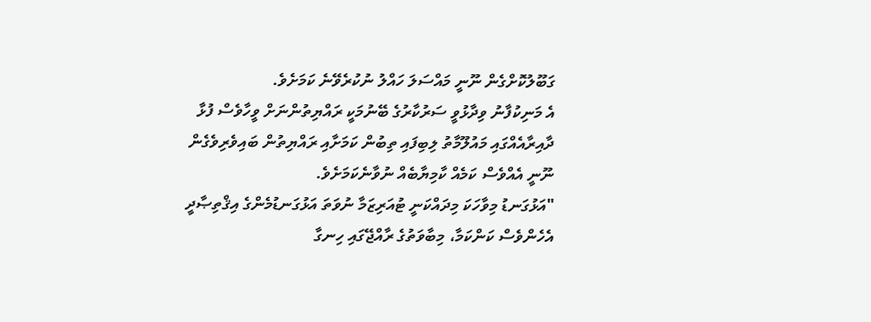ގަބޫލުކޮށްގެން ނޫނީ މައްސަލަ ހައްލު ނުކުރެވޭނެ ކަމަށެވެ.
އެ މަނިކުފާނު ވިދާޅުވީ ސަރުކާރުގެ ބޭނުމަކީ ރައްޔިތުންނަށް ވީހާވެސް ފުޅާ ދާއިރާއެއްގައި މައުލޫމާތު ލިބިފައި ތިބުން ކަމަށާއި ރައްޔިތުން ބައިވެރިވެގެން ނޫނީ އެއްވެސް ކަމެއް ކާމިޔާބެއް ނުވާނެކަމަށެވެ.
"އަޅުގަނޑު މިވާހަކަ މިދައްކަނީ ޓުއަރިޒަމާ ނުވަތަ އަޅުގަނޑުމެންގެ އިޤްތިޞާދީ އެހެންވެސް ކަންކަމާ، މިބާވަތުގެ ރާއްޖޭގައި ހިނގާ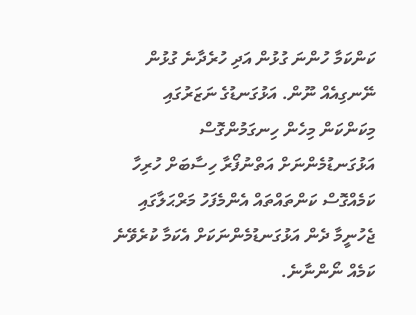ކަންކަމާ ހުންނަ ގުޅުން އަދި ހުރެދާނެ ގުޅުން ނޭނގިއެއް ނޫން. އަޅުގަނޑުގެ ނަޒަރުގައި މިކަންކަން މިހެން ހިނގަމުންގޮސް އަޅުގަނޑުމެންނަށް އަތްނުފޯރާ ހިސާބަށް ހުރިހާ ކަމެއްގޮސް ކަންތައްތައް އެންމެފަހު މަރްޙަލާގައި ޖެހުނީމާ ދެން އަޅުގަނޑުމެންނަކަށް އެކަމާ ކުރެވޭނެ ކަމެއް ނޯންނާނެ.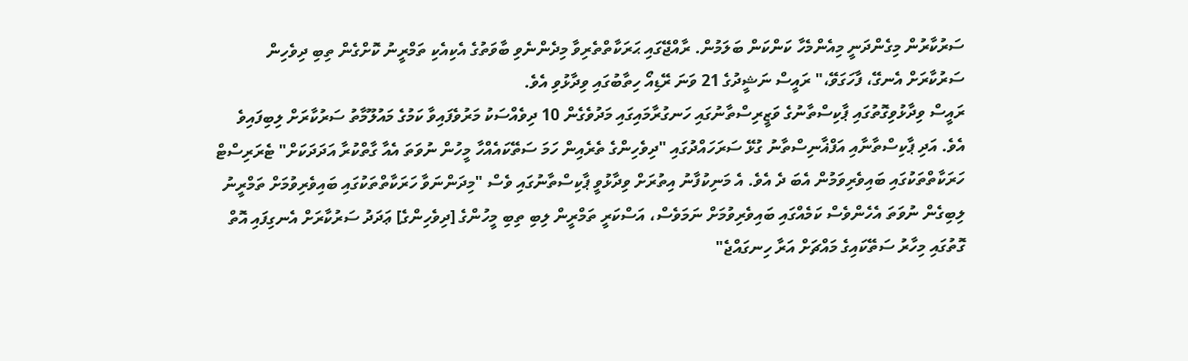ސަރުކާރުން މިގެންދަނީ މިއެންމެހާ ކަންކަން ބަލަމުން. ރާއްޖޭގައި ޙަރަކާތްތެރިވާ މިދެންނެވި ބާވަތުގެ އެކިއެކި ތަމްރީނު ކޮށްގެން ތިބި ދިވެހިން ސަރުކާރަށް އެނގޭ، ފާހަގަވޭ،" ރައީސް ނަޝީދުގެ 21 ވަނަ ރޭޑިއޯ ހިތާބުގައި ވިދާޅުވި އެވެ.
ރައީސް ވިދާޅުވިގޮތުގައި ޕާކިސްތާނުގެ ވަޒީރިސްތާނުގައި ހަނގުރާމައިގައި މަދުވެގެން 10 ދިވެއްސަކު މަރުވެފައިވާ ކަމުގެ މައުލޫމާތު ސަރުކާރަށް ލިބިފައިވެ އެވެ. އަދި ޕާކިސްތާނާއި އަފްޣާނިސްތާނު ގުޅޭ ސަރަހައްދުގައި "ދިވެހިންގެ ތެރެއިން ހަމަ ސަތޭކައެއްހާ މީހުން ނުވަތަ އެއާ ގާތްކުރާ އަދަދަކަށް" ޓެރަރިސްޓް ހަރަކާތްތަކުގައި ބައިވެރިވަމުން އެބަ ދެ އެވެ. އެ މަނިކުފާނު އިތުރަށް ވިދާޅުވީ ޕާކިސްތާނުގައި ވެސް "މިދަންނަވާ ހަރަކާތްތަކުގައި ބައިވެރިވުމަށް ތަމްރީނު ލިބިގެން ނުވަތަ އެހެންވެސް ކަމެއްގައި ބައިވެރިވުމަށް ނަމަވެސް، އަސްކަރީ ތަމްރީން ލިބި ތިބި މީހުންގެ [ދިވެހިންގެ] ޢަދަދު ސަރުކާރަށް އެނގިފައި އޮތް ގޮތުގައި މިހާރު ސަތޭކައިގެ މައްޗަށް އަރާ ހިނގައްޖެ"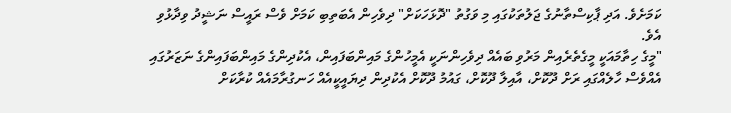ކަމަށެވެ. އަދި ޕާކިސްތާނުގެ ޖަލުތަކުގައި މި ވަގުތު "ދޮޅަހަކަށް" ދިވެހިން އެބަތިބި ކަމަށް ވެސް ރައީސް ނަޝީދު ވިދާޅުވި އެވެ.
"މީގެ ހިތާމައަކީ މީގެތެރެއިން މަރުވި ބައެއް ދިވެހިންނަކީ އެމީހުންގެ މައިންބަފައިން، އެކުދިންގެ މައިންބަފައިންގެ ނަޒަރުގައި އެއްވެސް ހާލެއްގައި ރަށް ދޫކޮށް، އާއިލާ ދޫކޮށް، ގައުމު ދޫކޮށް އެކުދިން ދިޔައީކީއެއް ހަނގުރާމައެއް ކުރާކަށް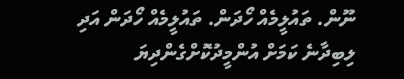ނޫން. ތައުލީމެއް ހޯދަން. ތައުލީމެއް ހޯދަން އަދި ލިބިދާނެ ކަމަށް އުންމީދުކޮށްގެންދިޔަ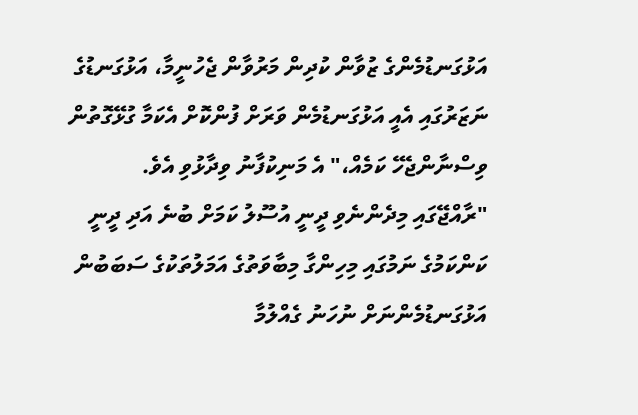އަޅުގަނޑުމެންގެ ޒުވާން ކުދިން މަރުވާން ޖެހުނީމާ، އަޅުގަނޑުގެ ނަޒަރުގައި އެއީ އަޅުގަނޑުމެން ވަރަށް ފުންކޮށް އެކަމާ ގުޅޭގޮތުން ވިސްނާންޖެހޭ ކަމެއް،" އެ މަނިކުފާނު ވިދާޅުވި އެވެ.
"ރާއްޖޭގައި މިދެންނެވި ދީނީ އުސޫލު ކަމަށް ބުނެ އަދި ދީނީ ކަންކަމުގެ ނަމުގައި މިހިންގާ މިބާވަތުގެ އަމަލުތަކުގެ ސަބަބުން އަޅުގަނޑުމެންނަށް ނުހަނު ގެއްލުމާ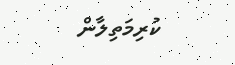ކުރިމަތިލާން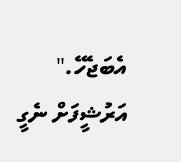އެބަޖެހޭ."
އަރުޝީފަށް ނެގީ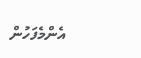އެންމެފަހުން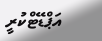އަޕްޑޭޓްކުރީ